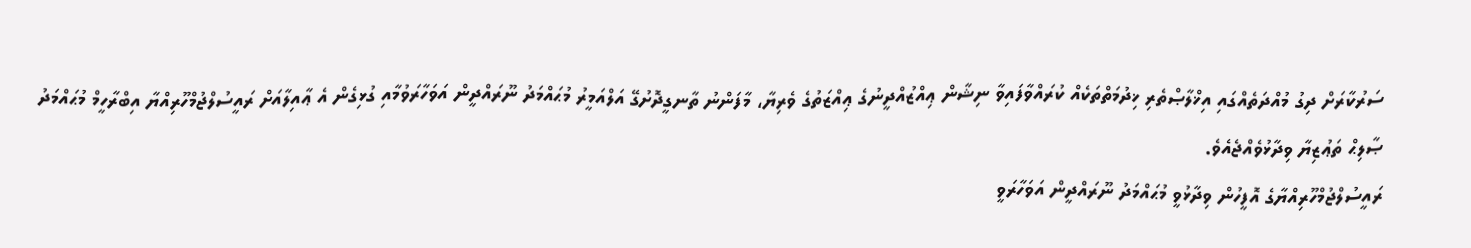ސަރުކާރަށް ދިގު މުއްދަތެއްގައި އިޚްލާޞްތެރި ޚިދުމަތްތަކެއް ކުރައްވާފައިވާ ނިޝާން ޢިއްޒުއްދީނުގެ ޢިއްޒަތުގެ ވެރިޔާ، މާފަންނު ތާނގީދޮށުގޭ އަލްއަމީރު މުޙައްމަދު ނޫރައްދީން އަވަހާރަވުމާއި ގުޅިގެން އެ ޢާއިލާއަށް ރައީސުލްޖުމްހޫރިއްޔާ އިބްރާހީމް މުޙައްމަދު ޞާލިޙް ތަޢުޒިޔާ ވިދާޅުވެއްޖެއެވެ.
ރައީސުލްޖުމްހޫރިއްޔާގެ އޮފީހުން ވިދާޅުވީ މުޙައްމަދު ނޫރައްދީން އަވަހާރަވީ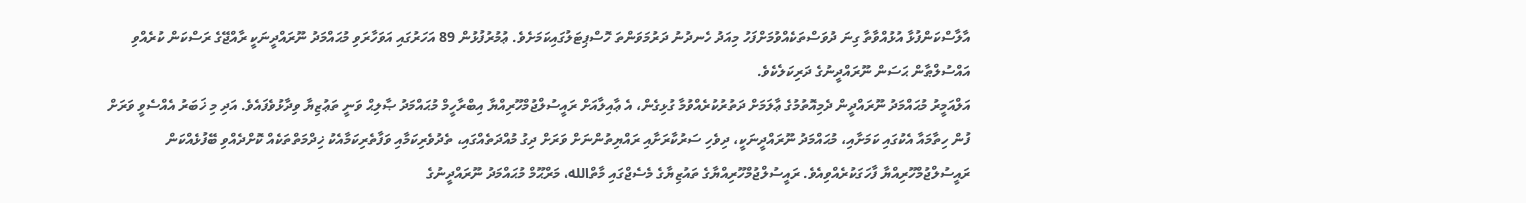އާލާސްކަންފުޅާ އުޅުއްވާތާ ގިނަ ދުވަސްތަކެއްވުމަށްފަހު މިއަދު ހެނދުނު ދަރުމަވަންތަ ހޮސްޕިޓަލުގައިކަމަށެވެ. ޢުމުރުފުޅުން 89 އަހަރުގައި އަވަހާރަވި މުޙައްމަދު ނޫރައްދީނަކީ ރާއްޖޭގެ ރަސްކަން ކުރެއްވި އައްސުލްޠާން ޙަސަން ނޫރައްދީނުގެ ދަރިކަލެކެވެ.
އަލްއަމީރު މުޙައްމަދު ނޫރައްދީން ދެމިއޮތުމުގެ ޢާލަމަށް ދަތުރުކުރެއްވުމާ ގުޅިގެން، އެ ޢާއިލާއަށް ރައީސުލްޖުމްހޫރިއްޔާ އިބްރާހީމް މުޙައްމަދު ޞާލިޙް ވަނީ ތަޢުޒިޔާ ވިދާޅުވެފައެވެ. އަދި މި ޚަބަރު އެއްސެވީ ވަރަށް ފުން ހިތާމައާ އެކުގައި ކަމަށާއި، މުޙައްމަދު ނޫރައްދީނަކީ، ދިވެހި ސަރުކާރަށާއި ރައްޔިތުންނަށް ވަރަށް ދިގު މުއްދަތެއްގައި، ތެދުވެރިކަމާއި ވަފާތެރިކަމާއެކު ޚިދްމަތްތަކެއް ކޮށްދެއްވި ބޭފުޅެއްކަން ރައީސުލްޖުމްހޫރިއްޔާ ފާހަގަކުރެއްވިއެވެ. ރައީސުލްޖުމްހޫރިއްޔާގެ ތައުޒިޔާގެ މެސެޖްގައި މާތްالله، މަރްޙޫމް މުޙައްމަދު ނޫރައްދީނުގެ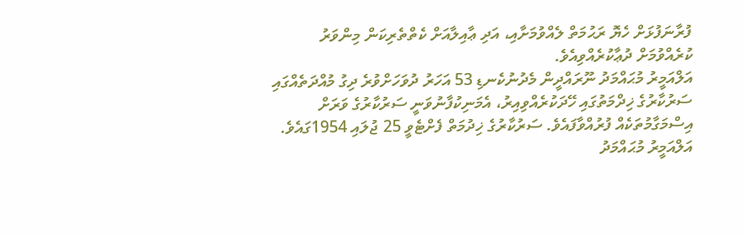ފުރާނަފުޅަށް ހެޔޮ ރަޙުމަތް ލެއްވުމަށާއި، އަދި ޢާއިލާއަށް ކެތްތެރިކަން މިންވަރު ކުރެއްވުމަށް ދުޢާކުރެއްވިއެވެ.
އަލްއަމީރު މުޙައްމަދު ނޫރައްދީން މެދުނުކެނޑި 53 އަހަރު ދުވަހަށްވުރެ ދިގު މުއްދަތެއްގައި ސަރުކާރުގެ ޚިދްމަތުގައި ހޭދަކުރެއްވިއިރު، އެމަނިކުފާނުވަނީ ސަރުކާރުގެ ވަރަށް އިސްމަގާމުތަކެއް ފުރުއްވާފައެވެ. ސަރުކާރުގެ ޚިދުމަތް ފެށްޓެވީ 25 ޖުލައި 1954ގައެވެ.
އަލްއަމީރު މުޙައްމަދު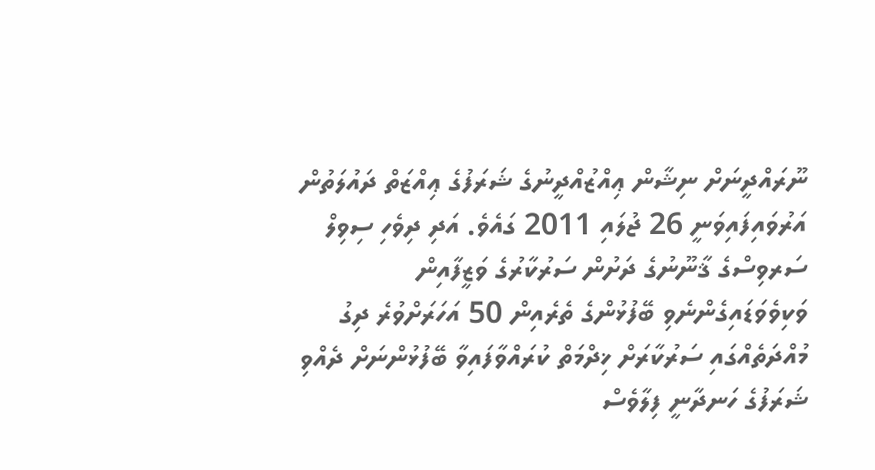ނޫރައްދީނަށް ނިޝާން ޢިއްޒުއްދީނުގެ ޝަރަފުގެ ޢިއްޒަތް ދައުލަތުން އަރުވައިފައިވަނީ 26 ޖުލައި 2011 ގައެވެ. އަދި ދިވެހި ސިވިލް ސަރވިސްގެ ޤާނޫނުގެ ދަށުން ސަރުކާރުގެ ވަޒީފާއިން ވަކިވެވަޑައިގެންނެވި ބޭފުޅުންގެ ތެރެއިން 50 އަހަރަށްވުރެ ދިގު މުއްދަތެއްގައި ސަރުކާރަށް ޚިދްމަތް ކުރައްވާފައިވާ ބޭފުޅުންނަށް ދެއްވި ޝަރަފުގެ ހަނދާނީ ފިލާވެސް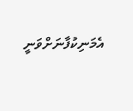އެމަނިކުފާނަށްވަނީ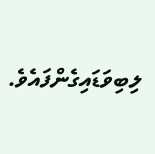ލިބިވަޑައިގެންފައެވެ.